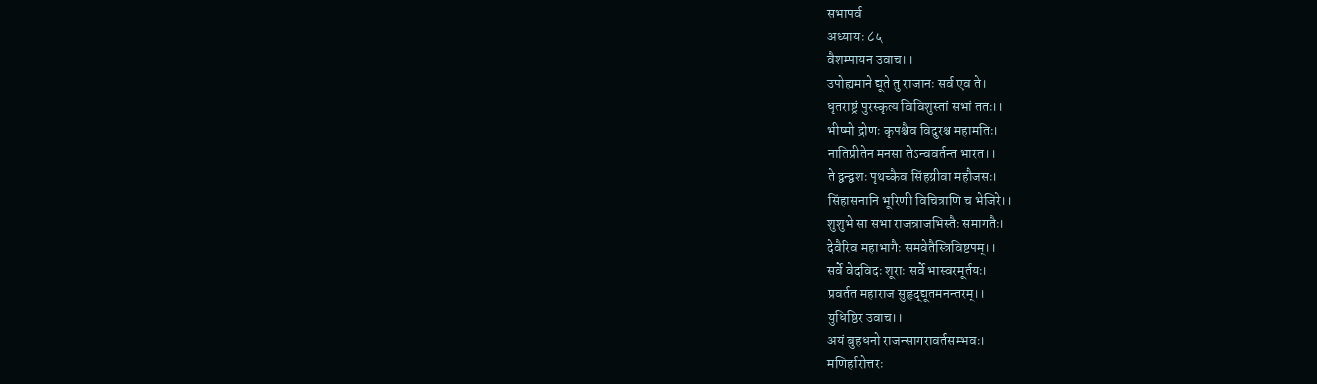सभापर्व
अध्यायः ८५
वैशम्पायन उवाच।।
उपोह्यमाने द्यूते तु राजानः सर्व एव ते।
धृतराष्ट्रं पुरस्कृत्य विविशुस्तां सभां ततः।।
भीष्मो द्रोणः कृपश्चैव विदुरश्च महामतिः।
नातिप्रीतेन मनसा तेऽन्ववर्तन्त भारत।।
ते द्वन्द्वशः पृथच्कैव सिंहग्रीवा महौजसः।
सिंहासनानि भूरिणी विचित्राणि च भेजिरे।।
शुशुभे सा सभा राजन्राजभिस्तैः समागतैः।
देवैरिव महाभागैः समवेतैस्त्रिविष्टपम्।।
सर्वे वेदविदः शूराः सर्वे भास्वरमूर्तयः।
प्रवर्तत महाराज सुहृद्द्यूतमनन्तरम्।।
युधिष्ठिर उवाच।।
अयं बुहधनो राजन्सागरावर्तसम्भवः।
मणिर्हारोत्तरः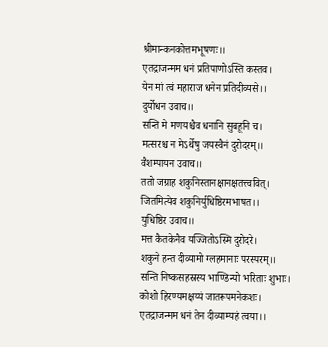श्रीमान्कनकोत्तमभूषणः।।
एतद्राजन्मम धनं प्रतिपाणोऽस्ति कस्तव।
येन मां त्वं महाराज धनेन प्रतिदीव्यसे।।
दुर्योधन उवाच।।
सन्ति मे मणयश्चैव धनानि सुबहूनि च।
मत्सरश्च न मेऽर्थेषु जयस्वैनं दुरोदरम्।।
वैशम्पायन उवाच।।
ततो जग्राह शकुनिस्तानक्षानक्षतत्त्ववित्।
जितमित्येव शकुनिर्युधिष्ठिरमभाषत।।
युधिष्ठिर उवाच।।
मत्त कैतकेनैव यज्जितोऽस्मि दुरोदरे।
शकुने हन्त दीव्यामो ग्लहमानाः परस्परम्।।
सन्ति निष्कसहस्रस्य भाण्डिन्यो भरिताः शुभाः।
कोशो हिरण्यमक्षय्यं जातरूपमनेकशः।
एतद्राजन्मम धनं तेन दीव्याम्यहं त्वया।।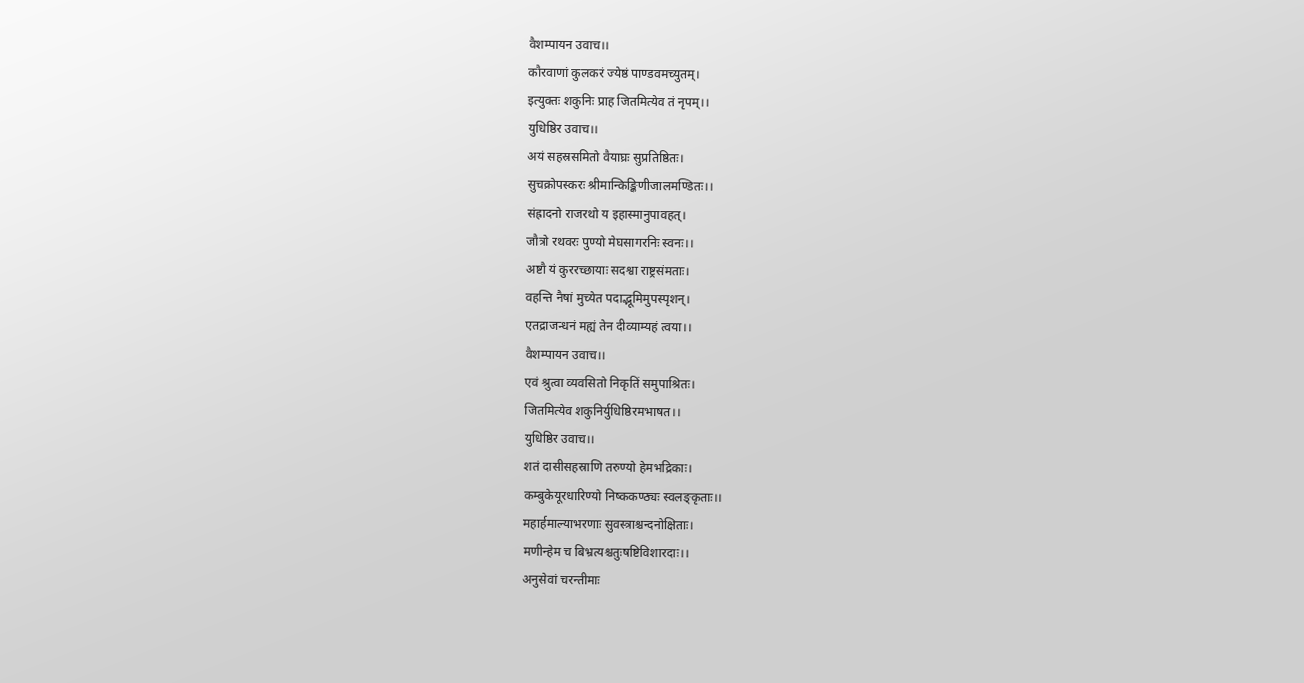वैशम्पायन उवाच।।
कौरवाणां कुलकरं ज्येष्ठं पाण्डवमच्युतम्।
इत्युक्तः शकुनिः प्राह जितमित्येव तं नृपम्।।
युधिष्ठिर उवाच।।
अयं सहस्रसमितो वैयाघ्रः सुप्रतिष्ठितः।
सुचक्रोपस्करः श्रीमान्किङ्किणीजालमण्डितः।।
संह्रादनो राजरथो य इहास्मानुपावहत्।
जौत्रो रथवरः पुण्यो मेघसागरनिः स्वनः।।
अष्टौ यं कुररच्छायाः सदश्वा राष्ट्रसंमताः।
वहन्ति नैषां मुच्येत पदाद्भूमिमुपस्पृशन्।
एतद्राजन्धनं मह्यं तेन दीव्याम्यहं त्वया।।
वैशम्पायन उवाच।।
एवं श्रुत्वा व्यवसितो निकृतिं समुपाश्रितः।
जितमित्येव शकुनिर्युधिष्ठिरमभाषत।।
युधिष्ठिर उवाच।।
शतं दासीसहस्राणि तरुण्यो हेमभद्रिकाः।
कम्बुकेयूरधारिण्यो निष्ककण्ठ्यः स्वलङ्कृताः।।
महार्हमाल्याभरणाः सुवस्त्राश्चन्दनोक्षिताः।
मणीन्हेम च बिभ्रत्यश्चतुःषष्टिविशारदाः।।
अनुसेवां चरन्तीमाः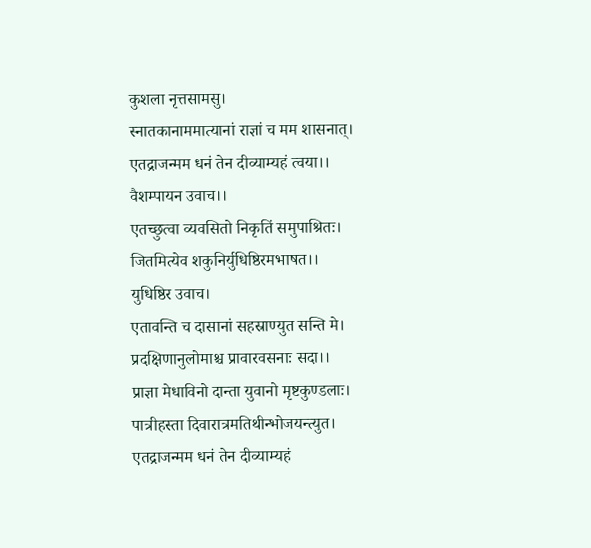कुशला नृत्तसामसु।
स्नातकानाममात्यानां राज्ञां च मम शासनात्।
एतद्राजन्मम धनं तेन दीव्याम्यहं त्वया।।
वैशम्पायन उवाच।।
एतच्छुत्वा व्यवसितो निकृतिं समुपाश्रितः।
जितमित्येव शकुनिर्युधिष्ठिरमभाषत।।
युधिष्ठिर उवाच।
एतावन्ति च दासानां सहस्राण्युत सन्ति मे।
प्रदक्षिणानुलोमाश्च प्रावारवसनाः सदा।।
प्राज्ञा मेधाविनो दान्ता युवानो मृष्टकुण्डलाः।
पात्रीहस्ता दिवारात्रमतिथीन्भोजयन्त्युत।
एतद्राजन्मम धनं तेन दीव्याम्यहं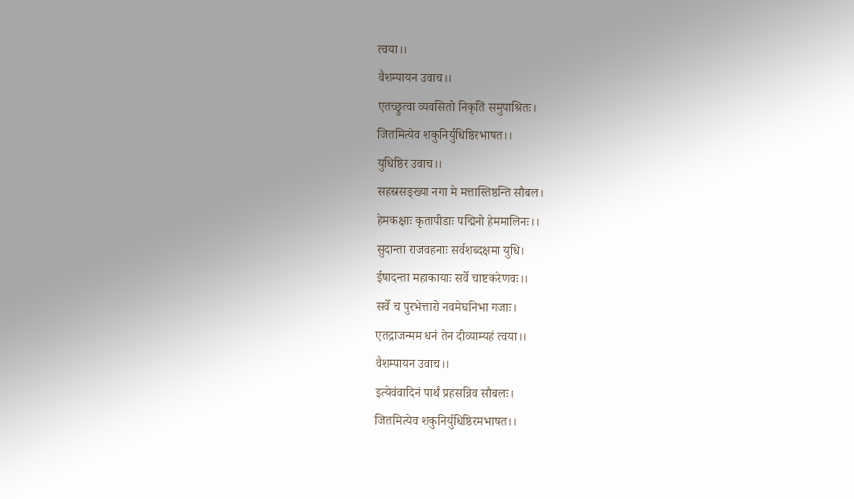त्वया।।
वैशम्पायन उवाच।।
एतच्छ्रुत्वा व्यवसितो निकृतिं समुपाश्रितः।
जितमित्येव शकुनिर्युधिष्ठिरभाषत।।
युधिष्ठिर उवाच।।
सहस्रसङ्ख्या नगा मे मत्तास्तिष्ठन्ति सौबल।
हेमकक्षाः कृतापीडाः पद्मिनो हेममालिनः।।
सुदान्ता राजवहनाः सर्वशब्दक्षमा युधि।
ईषादन्ता महाकायाः सर्वे चाष्टकरेणवः।।
सर्वे च पुरभेत्तारो नवमेघनिभा गजाः।
एतद्राजन्मम धनं तेन दीव्याम्यहं त्वया।।
वैशम्पायन उवाच।।
इत्येवंवादिनं पार्थं प्रहसन्निव सौबलः।
जितमित्येव शकुनिर्युधिष्ठिरमभाषत।।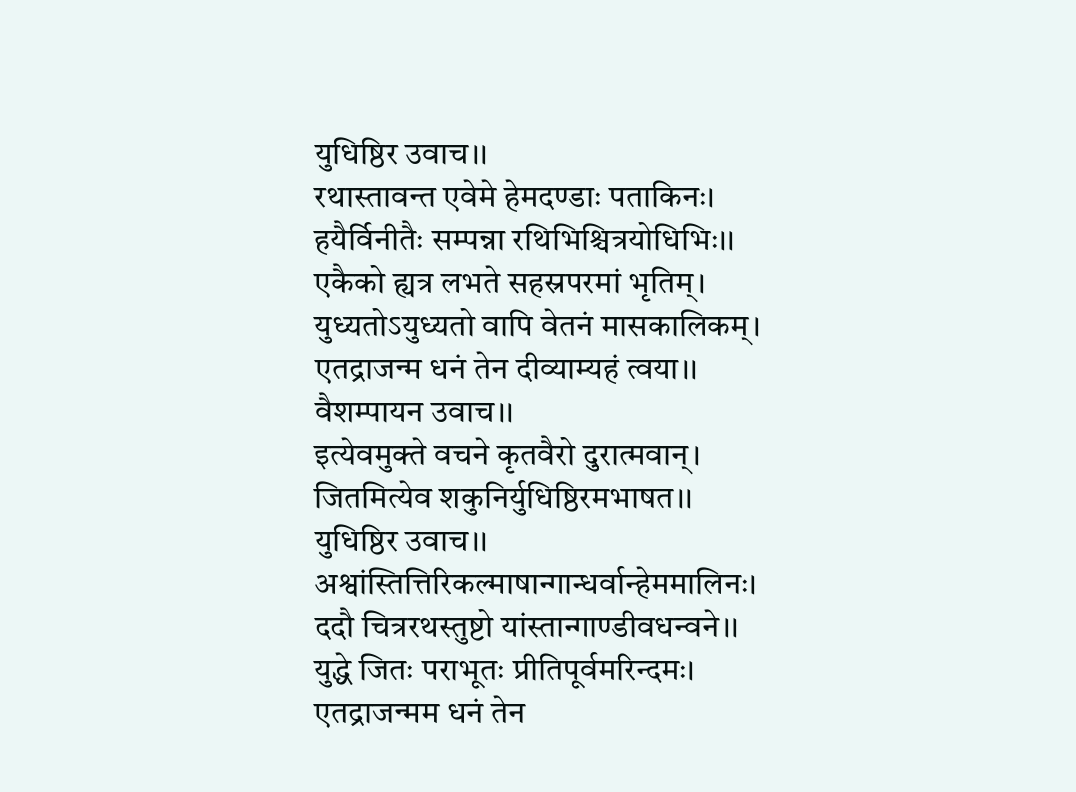युधिष्ठिर उवाच।।
रथास्तावन्त एवेमे हेमदण्डाः पताकिनः।
हयैर्विनीतैः सम्पन्ना रथिभिश्चित्रयोधिभिः।।
एकैको ह्यत्र लभते सहस्रपरमां भृतिम्।
युध्यतोऽयुध्यतो वापि वेतनं मासकालिकम्।
एतद्राजन्म धनं तेन दीव्याम्यहं त्वया।।
वैशम्पायन उवाच।।
इत्येवमुक्ते वचने कृतवैरो दुरात्मवान्।
जितमित्येव शकुनिर्युधिष्ठिरमभाषत।।
युधिष्ठिर उवाच।।
अश्वांस्तित्तिरिकल्माषान्गान्धर्वान्हेममालिनः।
ददौ चित्ररथस्तुष्टो यांस्तान्गाण्डीवधन्वने।।
युद्धे जितः पराभूतः प्रीतिपूर्वमरिन्दमः।
एतद्राजन्मम धनं तेन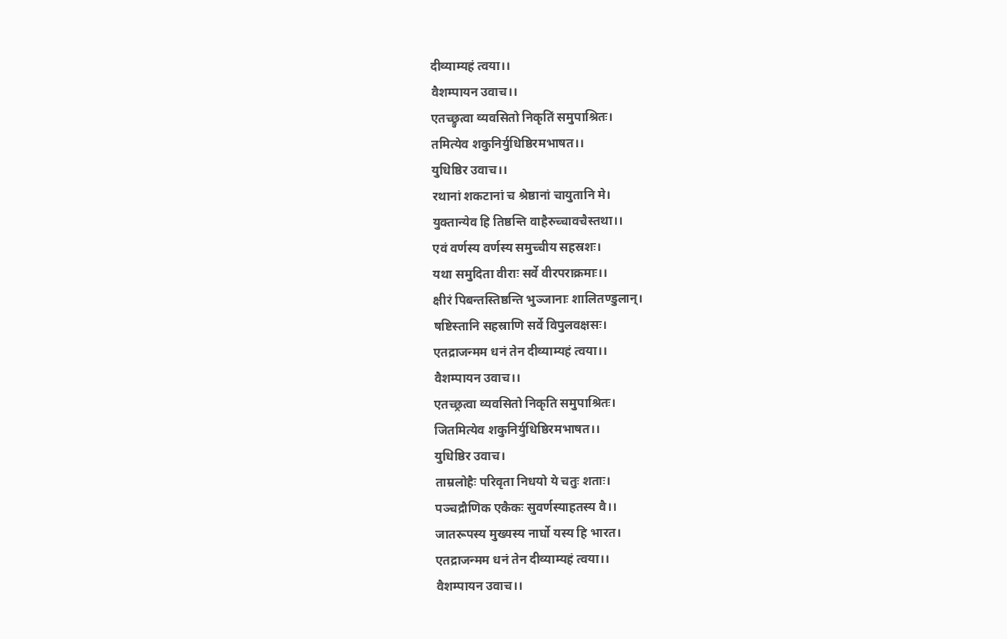दीव्याम्यहं त्वया।।
वैशम्पायन उवाच।।
एतच्छ्रुत्वा व्यवसितो निकृतिं समुपाश्रितः।
तमित्येव शकुनिर्युधिष्ठिरमभाषत।।
युधिष्ठिर उवाच।।
रथानां शकटानां च श्रेष्ठानां चायुतानि मे।
युक्तान्येव हि तिष्ठन्ति वाहैरुच्चावचैस्तथा।।
एवं वर्णस्य वर्णस्य समुच्चीय सहस्रशः।
यथा समुदिता वीराः सर्वे वीरपराक्रमाः।।
क्षीरं पिबन्तस्तिष्ठन्ति भुञ्जानाः शालितण्डुलान्।
षष्टिस्तानि सहस्राणि सर्वे विपुलवक्षसः।
एतद्राजन्मम धनं तेन दीव्याम्यहं त्वया।।
वैशम्पायन उवाच।।
एतच्छ्रत्वा व्यवसितो निकृति समुपाश्रितः।
जितमित्येव शकुनिर्युधिष्ठिरमभाषत।।
युधिष्ठिर उवाच।
ताम्रलोहैः परिवृता निधयो ये चतुः शताः।
पञ्चद्रौणिक एकैकः सुवर्णस्याहतस्य वै।।
जातरूपस्य मुख्यस्य नार्घो यस्य हि भारत।
एतद्राजन्मम धनं तेन दीव्याम्यहं त्वया।।
वैशम्पायन उवाच।।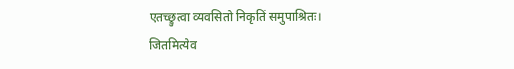एतच्छ्रुत्वा व्यवसितो निकृतिं समुपाश्रितः।
जितमित्येव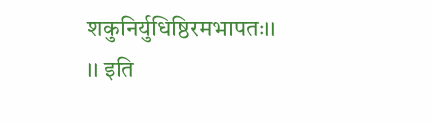शकुनिर्युधिष्ठिरमभापतः।।
।। इति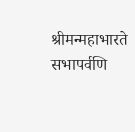श्रीमन्महाभारते सभापर्वणि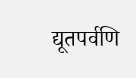द्यूतपर्वणि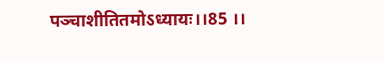पञ्चाशीतितमोऽध्यायः।।85 ।।